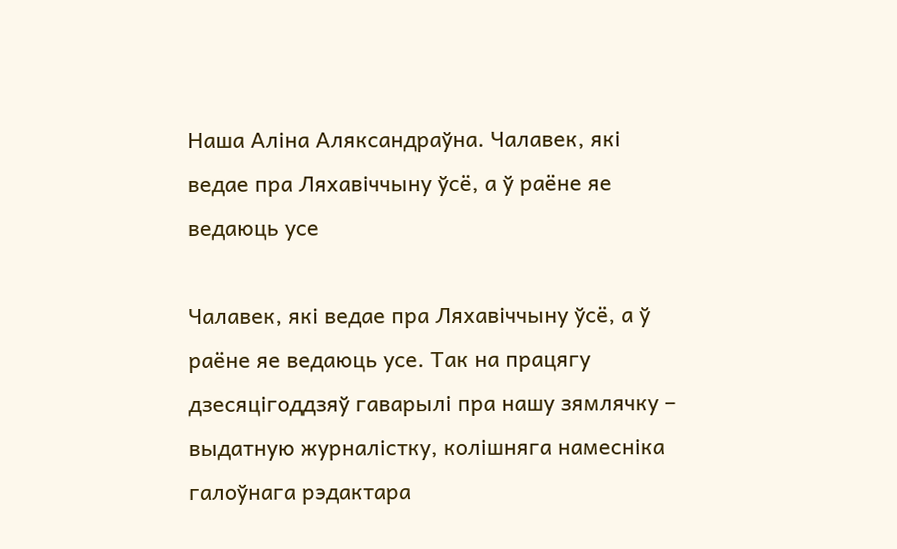Наша Аліна Аляксандраўна. Чалавек, які ведае пра Ляхавіччыну ўсё, а ў раёне яе ведаюць усе

Чалавек, які ведае пра Ляхавіччыну ўсё, а ў раёне яе ведаюць усе. Так на працягу дзесяцігоддзяў гаварылі пра нашу зямлячку – выдатную журналістку, колішняга намесніка галоўнага рэдактара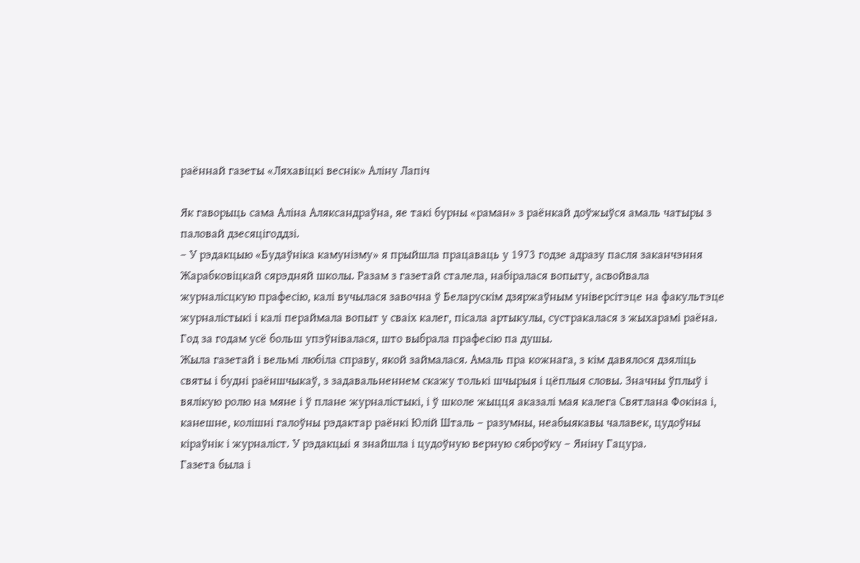раённай газеты «Ляхавіцкі веснік» Аліну Лапіч

Як гаворыць сама Аліна Аляксандраўна, яе такі бурны «раман» з раёнкай доўжыўся амаль чатыры з паловай дзесяцігоддзі.
– У рэдакцыю «Будаўніка камунізму» я прыйшла працаваць у 1973 годзе адразу пасля заканчэння Жарабковіцкай сярэдняй школы. Разам з газетай сталела, набіралася вопыту, асвойвала журналісцкую прафесію, калі вучылася завочна ў Беларускім дзяржаўным універсітэце на факультэце журналістыкі і калі пераймала вопыт у сваіх калег, пісала артыкулы, сустракалася з жыхарамі раёна. Год за годам усё больш упэўнівалася, што выбрала прафесію па душы.
Жыла газетай і вельмі любіла справу, якой займалася. Амаль пра кожнага, з кім давялося дзяліць святы і будні раёншчыкаў, з задавальненнем скажу толькі шчырыя і цёплыя словы. Значны ўплыў і вялікую ролю на мяне і ў плане журналістыкі, і ў школе жыцця аказалі мая калега Святлана Фокіна і, канешне, колішні галоўны рэдактар раёнкі Юлій Шталь – разумны, неабыякавы чалавек, цудоўны кіраўнік і журналіст. У рэдакцыі я знайшла і цудоўную верную сяброўку – Яніну Гацура.
Газета была і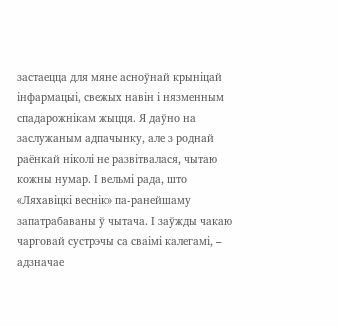застаецца для мяне асноўнай крыніцай інфармацыі, свежых навін і нязменным спадарожнікам жыцця. Я даўно на заслужаным адпачынку, але з роднай раёнкай ніколі не развітвалася, чытаю кожны нумар. І вельмі рада, што «Ляхавіцкі веснік» па-ранейшаму запатрабаваны ў чытача. І заўжды чакаю чарговай сустрэчы са сваімі калегамі, – адзначае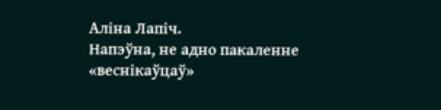Аліна Лапіч.
Напэўна, не адно пакаленне «веснікаўцаў»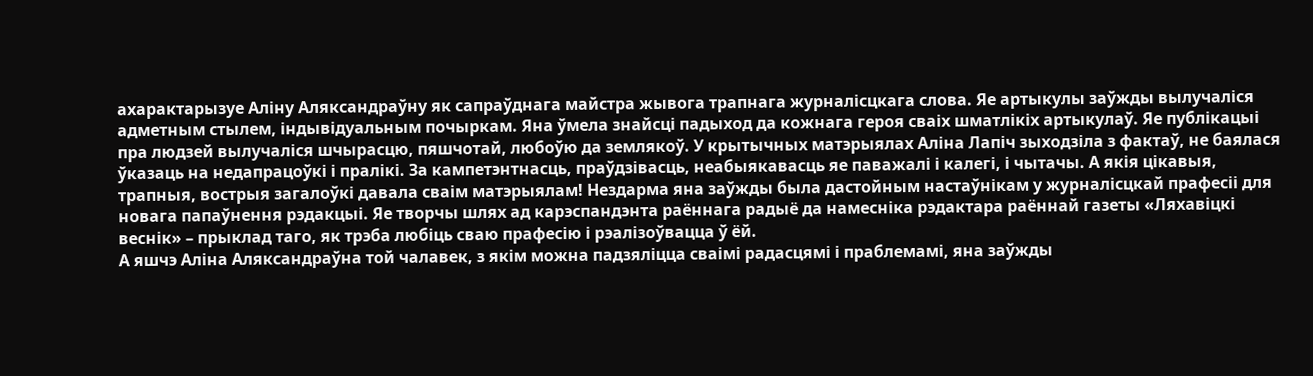ахарактарызуе Аліну Аляксандраўну як сапраўднага майстра жывога трапнага журналісцкага слова. Яе артыкулы заўжды вылучаліся адметным стылем, індывідуальным почыркам. Яна ўмела знайсці падыход да кожнага героя сваіх шматлікіх артыкулаў. Яе публікацыі пра людзей вылучаліся шчырасцю, пяшчотай, любоўю да землякоў. У крытычных матэрыялах Аліна Лапіч зыходзіла з фактаў, не баялася ўказаць на недапрацоўкі і пралікі. За кампетэнтнасць, праўдзівасць, неабыякавасць яе паважалі і калегі, і чытачы. А якія цікавыя, трапныя, вострыя загалоўкі давала сваім матэрыялам! Нездарма яна заўжды была дастойным настаўнікам у журналісцкай прафесіі для новага папаўнення рэдакцыі. Яе творчы шлях ад карэспандэнта раённага радыё да намесніка рэдактара раённай газеты «Ляхавіцкі веснік» – прыклад таго, як трэба любіць сваю прафесію і рэалізоўвацца ў ёй.
А яшчэ Аліна Аляксандраўна той чалавек, з якім можна падзяліцца сваімі радасцямі і праблемамі, яна заўжды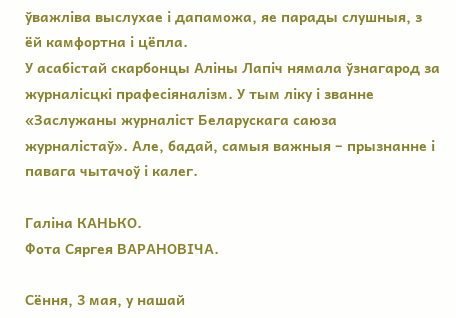ўважліва выслухае і дапаможа, яе парады слушныя, з ёй камфортна і цёпла.
У асабістай скарбонцы Аліны Лапіч нямала ўзнагарод за журналісцкі прафесіяналізм. У тым ліку і званне «Заслужаны журналіст Беларускага саюза журналістаў». Але, бадай, самыя важныя – прызнанне і павага чытачоў і калег.

Галіна КАНЬКО.
Фота Сяргея ВАРАНОВІЧА.

Сёння, 3 мая, у нашай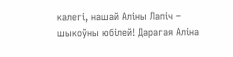калегі, нашай Аліны Лапіч –
шыкоўны юбілей! Дарагая Аліна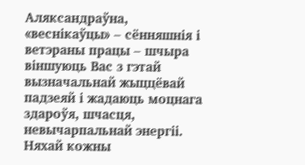Аляксандраўна, «веснікаўцы» – сённяшнія і ветэраны працы – шчыра віншуюць Вас з гэтай вызначальнай жыццёвай падзеяй і жадаюць моцнага здароўя, шчасця, невычарпальнай энергіі. Няхай кожны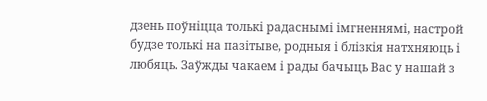дзень поўніцца толькі радаснымі імгненнямі, настрой будзе толькі на пазітыве, родныя і блізкія натхняюць і любяць. Заўжды чакаем і рады бачыць Вас у нашай з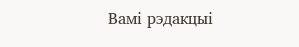Вамі рэдакцыі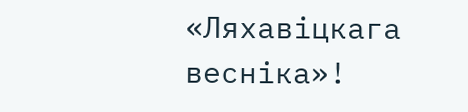«Ляхавіцкага весніка»!